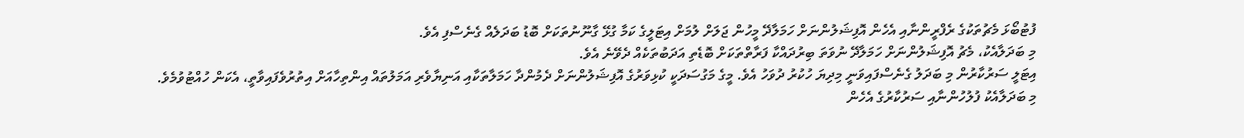ފުޓުބޯޅަ މެޗުތަކުގެ ރެފްރީންނާއި އެހެން އޮފިޝަލުންނަށް ހަމަލާދޭ މީހުން ޖަލަށް ލުމަށް އިޓަލީގެ ކަމާ ގުޅޭ ގާނޫނުތަކަށް ބޮޑު ބަދަލެއް ގެނެސްފި އެވެ.
މި ބަދަލާއެކު، މެޗު އޮފިޝަލުންނަށް ހަމަލާދޭ ނުވަތަ ބިރުދައްކާ ފަރާތްތަކަށް ބޮޑެތި އަދަބުތަކެއް ދެވޭނެ އެވެ.
އިޓަލީ ސަރުކާރުން މި ބަދަލު ގެނެސްފައިވަނީ މިދިޔަ ހުކުރު ދުވަހު އެވެ. މީގެ މަގުސަދަކީ ކުޅިވަރުގެ އޮފިޝަލުންނަށް ދެމުންދާ ހަމަލާތަކާއި އަނިޔާވެރި އަމަލުތައް އިންތިހާއަށް އިތުރުވެފައިވާތީ، އެކަން ހުއްޓުވުމެވެ.
މި ބަދަލާއެކު ފުލުހުންނާއި ސަރުކާރުގެ އެހެން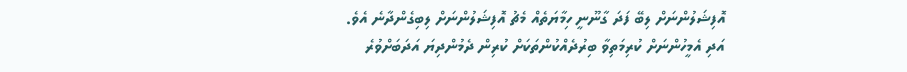އޮފިޝަލުންނަށް ލިބޭ ފަދަ ގާނޫނީ ހިމާޔަތެއް މެޗު އޮފިޝަލުންނަށް ލިބިގެންދާނެ އެވެ. އަދި އެމީހުންނަށް ކުރިމަތިވާ ބިރުދެއްކުންތަކަށް ކުރިން ދެމުންދިޔަ އަދަބަށްވުރެ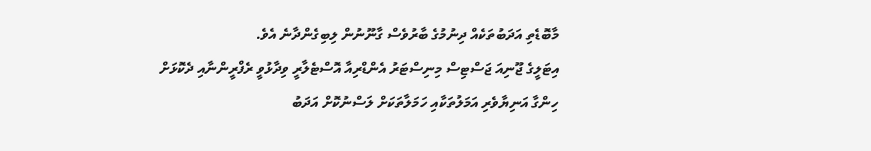މާބޮޑެތި އަދަބުތަކެއް ދިނުމުގެ ބާރުވެސް ގާނޫނުން ލިބިގެންދާނެ އެވެ.
އިޓަލީގެ ޖޫނިއަ ޖަސްޓިސް މިނިސްޓަރު އެންޑްރިއާ އޮސްޓެލާރީ ވިދާޅުވީ ރެފްރީންނާއި ދެކޮޅަށް ހިންގާ އަނިޔާވެރި އަމަލުތަކާއި ހަމަލާތަކަށް ލަސްނުކޮށް އަދަބު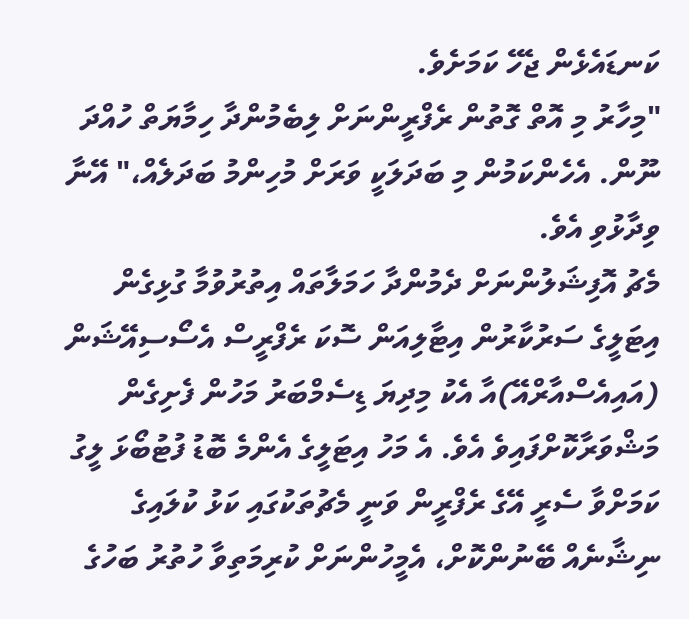ކަނޑައެޅެން ޖެހޭ ކަމަށެވެ.
"މިހާރު މި އޮތް ގޮތުން ރެފްރީންނަށް ލިބެމުންދާ ހިމާޔަތް ހުއްދަ ނޫން. އެހެންކަމުން މި ބަދަލަކީ ވަރަށް މުހިންމު ބަދަލެއް،" އޭނާ ވިދާޅުވި އެވެ.
މެޗު އޮފިޝަލުންނަށް ދެމުންދާ ހަމަލާތައް އިތުރުވުމާ ގުޅިގެން އިޓަލީގެ ސަރުކާރުން އިޓާލިއަން ސޮކަ ރެފްރީސް އެސޯސިއޭޝަން (އައިއެސްއާރްއޭ)އާ އެކު މިދިޔަ ޑިސެމްބަރު މަހުން ފެށިގެން މަޝްވަރާކޮށްފައިވެ އެވެ. އެ މަހު އިޓަލީގެ އެންމެ ބޮޑު ފުޓުބޯޅަ ލީގު ކަމަށްވާ ސެރީ އޭގެ ރެފްރީން ވަނީ މެޗުތަކުގައި ކަޅު ކުލައިގެ ނިޝާނެއް ބޭނުންކޮށް، އެމީހުންނަށް ކުރިމަތިވާ ހުތުރު ބަހުގެ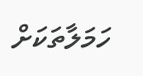ހަމަލާތަކަށް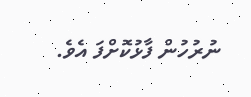ނުރުހުން ފާޅުކޮށްފަ އެވެ.